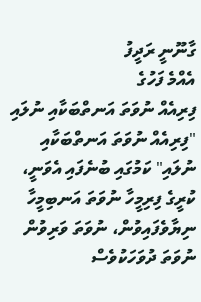ގާނޫނީ ރަދީފު
އެއްމެ ފަހުގެ
ފިރިއެއް ނުވަތަ އަނތްބަކާއި ނުލައި
"ފިރިއެއް ނުވަތަ އަނތްބަކާއި ނުލައި" ކަމުގައި ބުނެފައި އެވަނީ، ކުރީގެ ފިރިމީހާ ނުވަތަ އަނބިމީހާ ނިޔާވެފައިވުން، ނުވަތަ ވަރިވުން ނުވަތަ ދުވަހަކުވެސް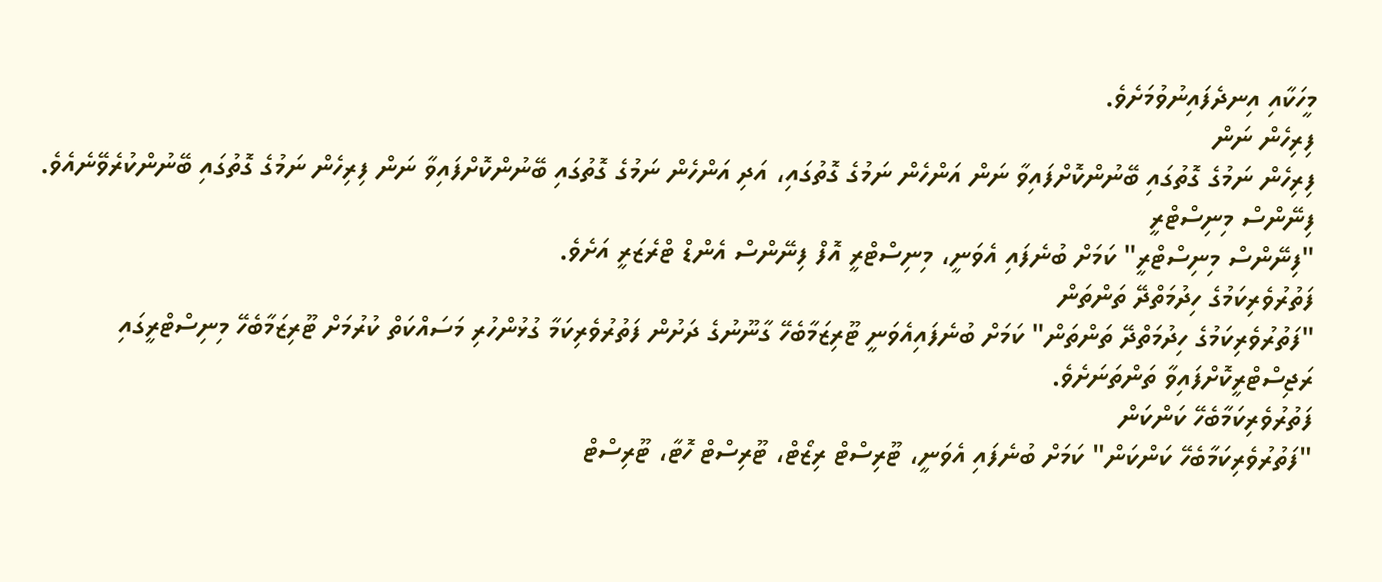މީހަކާއި އިނދެފައިނުވުމަށެވެ.
ފިރިހެން ނަން
ފިރިހެން ނަމުގެ ގޮތުގައި ބޭނުންކޮށްފައިވާ ނަން އަންހެން ނަމުގެ ގޮތުގައި، އަދި އަންހެން ނަމުގެ ގޮތުގައި ބޭނުންކޮށްފައިވާ ނަން ފިރިހެން ނަމުގެ ގޮތުގައި ބޭނުންކުރެވޭނެއެވެ.
ފިނޭންސް މިނިސްޓްރީ
"ފިނޭންސް މިނިސްޓްރީ" ކަމަށް ބުނެފައި އެވަނީ، މިނިސްޓްރީ އޮފް ފިނޭންސް އެންޑް ޓްރެޒަރީ އަށެވެ.
ފަތުރުވެރިކަމުގެ ހިދުމަތްދޭ ތަންތަން
"ފަތުރުވެރިކަމުގެ ހިދުމަތްދޭ ތަންތަން" ކަމަށް ބުނެފައިއެވަނީ ޓޫރިޒަމާބެހޭ ގާނޫނުގެ ދަށުން ފަތުރުވެރިކަމާ ގުޅުންހުރި މަސައްކަތް ކުރުމަށް ޓޫރިޒަމާބެހޭ މިނިސްޓްރީގައި ރަޖިސްޓްރީކޮށްފައިވާ ތަންތަނަށެވެ.
ފަތުރުވެރިކަމާބެހޭ ކަންކަން
"ފަތުރުވެރިކަމާބެހޭ ކަންކަން" ކަމަށް ބުނެފައި އެވަނީ، ޓޫރިސްޓް ރިޒޯޓް، ޓޫރިސްޓް ހޮޓާ، ޓޫރިސްޓް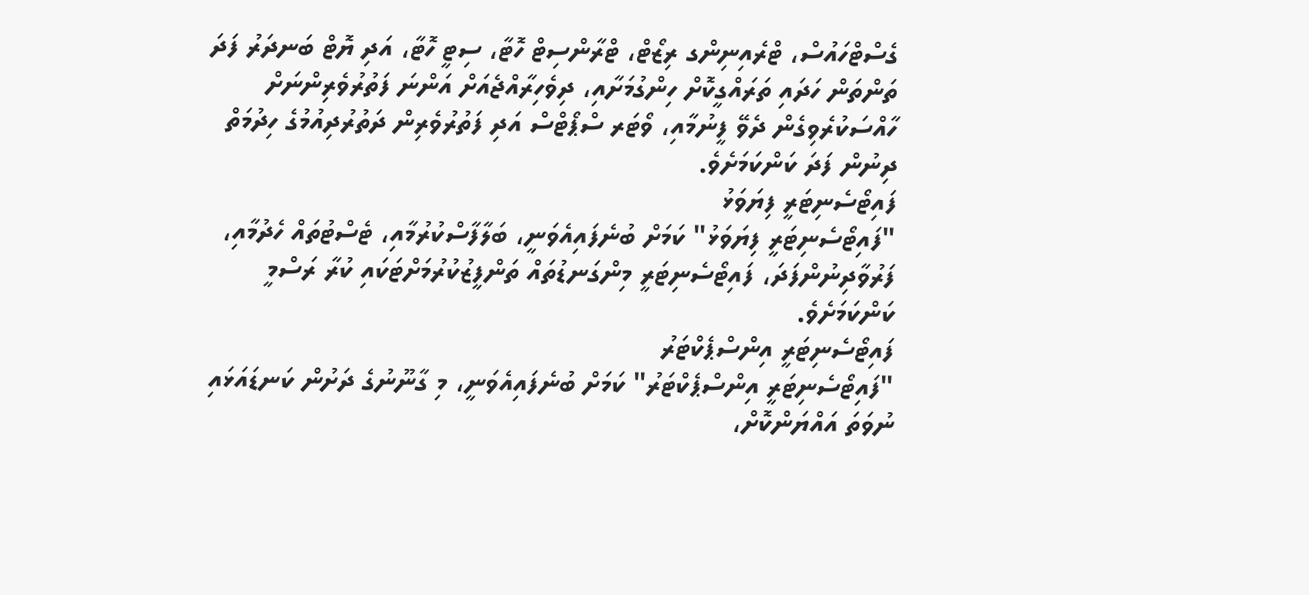ގެސްޓްހައުސް، ޓްރެއިނިންގ ރިޒޯޓް، ޓްރާންސިޓް ހޮޓާ، ސިޓީ ހޮޓާ، އަދި ޔޮޓް ބަނދަރު ފަދަ ތަންތަން ހަދައި ތަރައްގީކޮށް ހިންގުމަށާއި، ދިވެހިރާއްޖެއަށް އަންނަ ފަތުރުވެރިންނަށް ހާއްސަކުރެވިގެން ދެވޭ ފީނުމާއި، ވޯޓަރ ސްޕޯޓްސް އަދި ފަތުރުވެރިން ދަތުރުދިއުމުގެ ހިދުމަތް ދިނުން ފަދަ ކަންކަމަށެވެ.
ފައިޓޯސެނިޓަރީ ފިޔަވަޅު
"ފައިޓޯސެނިޓަރީ ފިޔަވަޅު" ކަމަށް ބުނެފައިއެވަނީ، ބަލާފާސްކުރުމާއި، ޓެސްޓުތައް ހެދުމާއި، ފަރުވާދިނުންފަދަ، ފައިޓޯސެނިޓަރީ މިންގަނޑުތައް ތަންފީޒުކުރުމަށްޓަކައި ކުރާ ރަސްމީ ކަންކަމަށެވެ.
ފައިޓޯސެނިޓަރީ އިންސްޕެކްޓަރު
"ފައިޓޯސެނިޓަރީ އިންސްޕެކްޓަރު" ކަމަށް ބުނެފައިއެވަނީ، މި ގާނޫނުގެ ދަށުން ކަނޑައަޅައި ނުވަތަ އައްޔަންކޮށް،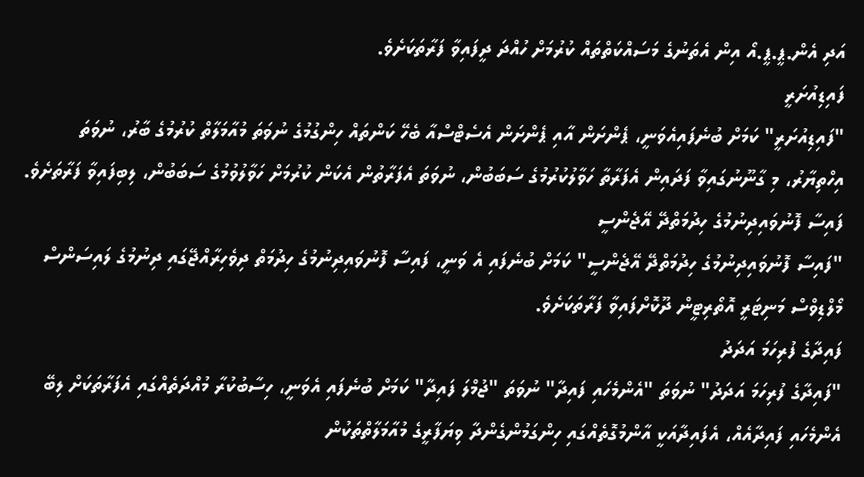އަދި އެން.ޕީ.ޕީ.އޯ އިން އެތަނުގެ މަސައްކަތްތައް ކުރުމަށް ހުއްދަ ދީފައިވާ ފަރާތަކަށެވެ.
ފައިޑިއުށަރީ
"ފައިޑިއުށަރީ" ކަމަށް ބުނެފައިއެވަނީ، ޕެންށަން އާއި ޕެންށަން އެސެޓްސްއާ ބެހޭ ކަންތައް ހިންގުމުގެ ނުވަތަ މުއާމަލާތް ކުރުމުގެ ބާރު، ނުވަތަ އިހްތިޔާރު، މި ގާނޫނުގައިވާ ފަދައިން އެފަރާތާ ހަވާލުކުރުމުގެ ސަބަބުން، ނުވަތަ އެފަރާތުން އެކަން ކުރުމަށް ހަވާލުވުމުގެ ސަބަބުން، ލިބިފައިވާ ފަރާތަށެވެ.
ފައިސާ ފޮނުވައިދިނުމުގެ ހިދުމަތްދޭ އޭޖެންސީ
"ފައިސާ ފޮނުވައިދިނުމުގެ ހިދުމަތްދޭ އޭޖެންސީ" ކަމަށް ބުނެފައި އެ ވަނީ، ފައިސާ ފޮނުވައިދިނުމުގެ ހިދުމަތް ދިވެހިރާއްޖޭގައި ދިނުމުގެ ލައިސަންސް މޯލްޑިވްސް މަނިޓަރީ އޮތޯރިޓީން ދޫކޮށްފައިވާ ފަރާތަކަށެވެ.
ފައިދާގެ ފުރިހަމަ އަދަދު
"ފައިދާގެ ފުރިހަމަ އަދަދު" ނުވަތަ "އެންމެހައި ފައިދާ" ނުވަތަ "ޖުމްލަ ފައިދާ" ކަމަށް ބުނެފައި އެވަނީ، ހިސާބުކުރާ މުއްދަތެއްގައި އެފަރާތަކަށް ލިބޭ އެންމެހައި ފައިދާއެއް، އެފައިދާއަކީ އާންމުގޮތެއްގައި ހިންގަމުންގެންދާ ވިޔަފާރީގެ މުއާމަލާތްތަކުން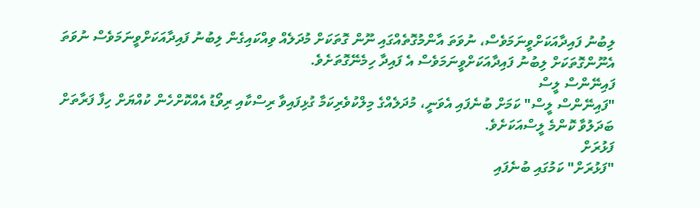ލިބުނު ފައިދާއަކަށްވީނަމަވެސް، ނުވަތަ އާންމުގޮތެއްގައި ނޫން ގޮތަކަށް މުދަލެއް ވިއްކައިގެން ލިބުނު ފައިދާއަކަށްވީނަމަވެސް ނުވަތަ އެނޫންގޮތަކަށް ލިބުނު ފައިދާއަކަށްވީނަމަވެސް އެ ފައިދާ ހިމެނޭގޮތަށެވެ.
ފައިނޭންސް ލީސް
"ފައިނޭންސް ލީސް" ކަމަށް ބުނެފައި އެވަނީ، މުދަލެއްގެ މިލްކުވެރިކަމާ ގުޅިފައިވާ ރިސްކާއި ރިވޯޑު އެއްކޮށްހެން ކުއްޔަށް ހިފާ ފަރާތަށް ބަދަލުވާ ކޮންމެ ލީސްއަކަށެވެ.
ފަޅުރަށް
"ފަޅުރަށް" ކަމުގައި ބުނެފައި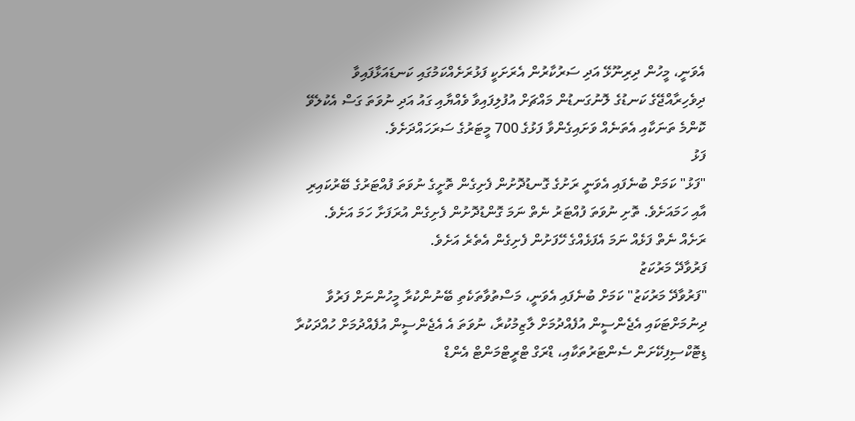އެވަނީ، މީހުން ދިރިނޫޅޭ އަދި ސަރުކާރުން އެރަށަކީ ފަޅުރަށެއްކަމުގައި ކަނޑައަޅާފައިވާ ދިވެހިރާއްޖޭގެ ކަނޑުގެ ލޮނުގަނޑުން މައްޗަށް އުފުލިފައިވާ ވެއްޔާއި ގައު އަދި ނުވަތަ ގަސް އެކުލެވޭ ކޮންމެ ތަނަކާއި އެތަނެއް ވަށައިގެންވާ ފަޅުގެ 700 މީޓަރުގެ ސަރަހައްދަށެވެ.
ފަޅު
"ފަޅު" ކަމަށް ބުނެފައި އެވަނީ ރަށުގެ ގޮނޑުދޮށުން ފެށިގެން ތޮށީގެ ނުވަތަ ފުއްޓަރުގެ ބޭރުކައިރި އާއި ހަމައަށެވެ. ތޮށި ނުވަތަ ފުއްޓަރު ނެތް ނަމަ ގޮންޑުދޮށުން ފެށިގެން އުރަފަށާ ހަމަ އަށެވެ. ރަށެއް ނެތް ފަޅެއް ނަމަ އެފަޅެއްގެ ހޭފަށުން ފެށިގެން އެތެރެ އަށެވެ.
ފަރުވާދޭ މަރުކަޒު
"ފަރުވާދޭ މަރުކަޒު" ކަމަށް ބުނެފައި އެވަނީ، މަސްތުވާތަކެތި ބޭނުންކުރާ މީހުންނަށް ފަރުވާ ދިނުމަށްޓަކައި އެޖެންސީން އުފެއްދުމަށް ލާޒިމުކުރާ، ނުވަތަ އެ އެޖެންސީން އުފެއްދުމަށް ހުއްދަކުރާ ޑިޓޮކްސިފިކޭށަން ސެންޓަރުތަކާއި، ޑްރަގް ޓްރީޓްމަންޓް އެންޑް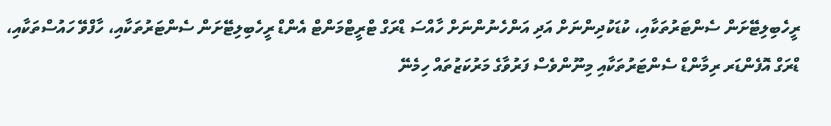ރީހެބިލިޓޭށަން ސެންޓަރުތަކާއި، ކުޑަކުދިންނަށް އަދި އަންހެނުންނަށް ހާއްސަ ޑްރަގް ޓްރީޓްމަންޓް އެންޑް ރީހެބިލިޓޭށަން ސެންޓަރުތަކާއި، ހާފްވޭ ހައުސްތަކާއި، ޑްރަގް އޮފެންޑަރ ރިމާންޑް ސެންޓަރުތަކާއި މިނޫންވެސް ފަރުވާގެ މަރުކަޒުތައް ހިމެނޭ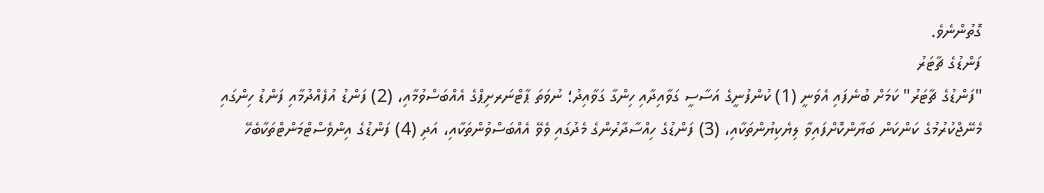ގޮތުންނެވެ.
ފަންޑުގެ ޗާޓަރު
"ފަންޑުގެ ޗާޓަރު" ކަމަށް ބުނެފައި އެވަނީ (1) ކުންފުނީގެ އަސާސީ ގަވާއިދާއި ހިންގާ ގަވާއިދު؛ ނުވަތަ ޕާޓްނަރށިޕްގެ އެއްބަސްވުމާއި، (2) ފަންޑު އުފެއްދުމާއި ފަންޑު ހިންގައި މެނޭޖްކުރުމުގެ ކަންކަން ބަޔާންކޮށްފައިވާ ލިޔެކިޔުންތަކާއި، (3) ފަންޑުގެ ހިއްސާދާރުންގެ މެދުގައި ވެވޭ އެއްބަސްވުންތަކާއި، އަދި (4) ފަންޑުގެ އިންވެސްޓްމަންޓްތަކާބެހޭ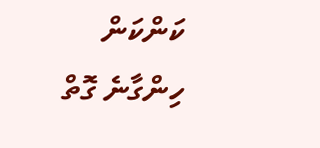ކަންކަން ހިންގާނެ ގޮތް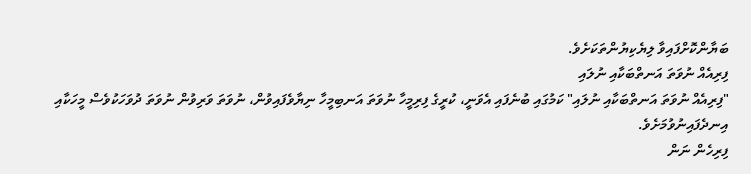ބަޔާންކޮށްފައިވާ ލިޔެކިޔުންތަކަށެވެ.
ފިރިއެއް ނުވަތަ އަނތްބަކާއި ނުލައި
"ފިރިއެއް ނުވަތަ އަނތްބަކާއި ނުލައި" ކަމުގައި ބުނެފައި އެވަނީ، ކުރީގެ ފިރިމީހާ ނުވަތަ އަނބިމީހާ ނިޔާވެފައިވުން، ނުވަތަ ވަރިވުން ނުވަތަ ދުވަހަކުވެސް މީހަކާއި އިނދެފައިނުވުމަށެވެ.
ފިރިހެން ނަން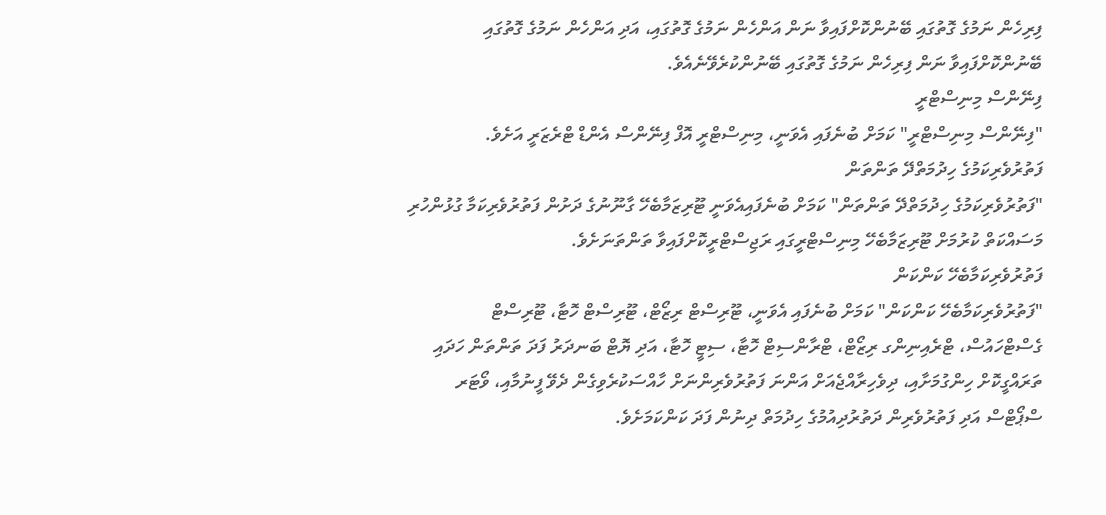ފިރިހެން ނަމުގެ ގޮތުގައި ބޭނުންކޮށްފައިވާ ނަން އަންހެން ނަމުގެ ގޮތުގައި، އަދި އަންހެން ނަމުގެ ގޮތުގައި ބޭނުންކޮށްފައިވާ ނަން ފިރިހެން ނަމުގެ ގޮތުގައި ބޭނުންކުރެވޭނެއެވެ.
ފިނޭންސް މިނިސްޓްރީ
"ފިނޭންސް މިނިސްޓްރީ" ކަމަށް ބުނެފައި އެވަނީ، މިނިސްޓްރީ އޮފް ފިނޭންސް އެންޑް ޓްރެޒަރީ އަށެވެ.
ފަތުރުވެރިކަމުގެ ހިދުމަތްދޭ ތަންތަން
"ފަތުރުވެރިކަމުގެ ހިދުމަތްދޭ ތަންތަން" ކަމަށް ބުނެފައިއެވަނީ ޓޫރިޒަމާބެހޭ ގާނޫނުގެ ދަށުން ފަތުރުވެރިކަމާ ގުޅުންހުރި މަސައްކަތް ކުރުމަށް ޓޫރިޒަމާބެހޭ މިނިސްޓްރީގައި ރަޖިސްޓްރީކޮށްފައިވާ ތަންތަނަށެވެ.
ފަތުރުވެރިކަމާބެހޭ ކަންކަން
"ފަތުރުވެރިކަމާބެހޭ ކަންކަން" ކަމަށް ބުނެފައި އެވަނީ، ޓޫރިސްޓް ރިޒޯޓް، ޓޫރިސްޓް ހޮޓާ، ޓޫރިސްޓް ގެސްޓްހައުސް، ޓްރެއިނިންގ ރިޒޯޓް، ޓްރާންސިޓް ހޮޓާ، ސިޓީ ހޮޓާ، އަދި ޔޮޓް ބަނދަރު ފަދަ ތަންތަން ހަދައި ތަރައްގީކޮށް ހިންގުމަށާއި، ދިވެހިރާއްޖެއަށް އަންނަ ފަތުރުވެރިންނަށް ހާއްސަކުރެވިގެން ދެވޭ ފީނުމާއި، ވޯޓަރ ސްޕޯޓްސް އަދި ފަތުރުވެރިން ދަތުރުދިއުމުގެ ހިދުމަތް ދިނުން ފަދަ ކަންކަމަށެވެ.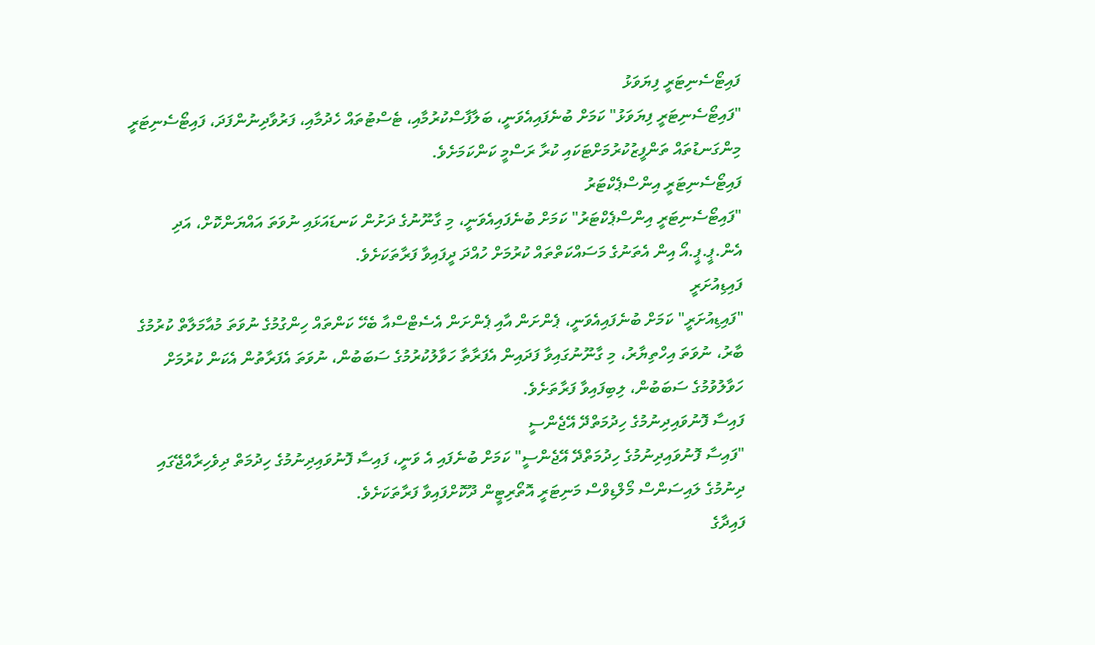ފައިޓޯސެނިޓަރީ ފިޔަވަޅު
"ފައިޓޯސެނިޓަރީ ފިޔަވަޅު" ކަމަށް ބުނެފައިއެވަނީ، ބަލާފާސްކުރުމާއި، ޓެސްޓުތައް ހެދުމާއި، ފަރުވާދިނުންފަދަ، ފައިޓޯސެނިޓަރީ މިންގަނޑުތައް ތަންފީޒުކުރުމަށްޓަކައި ކުރާ ރަސްމީ ކަންކަމަށެވެ.
ފައިޓޯސެނިޓަރީ އިންސްޕެކްޓަރު
"ފައިޓޯސެނިޓަރީ އިންސްޕެކްޓަރު" ކަމަށް ބުނެފައިއެވަނީ، މި ގާނޫނުގެ ދަށުން ކަނޑައަޅައި ނުވަތަ އައްޔަންކޮށް، އަދި އެން.ޕީ.ޕީ.އޯ އިން އެތަނުގެ މަސައްކަތްތައް ކުރުމަށް ހުއްދަ ދީފައިވާ ފަރާތަކަށެވެ.
ފައިޑިއުށަރީ
"ފައިޑިއުށަރީ" ކަމަށް ބުނެފައިއެވަނީ، ޕެންށަން އާއި ޕެންށަން އެސެޓްސްއާ ބެހޭ ކަންތައް ހިންގުމުގެ ނުވަތަ މުއާމަލާތް ކުރުމުގެ ބާރު، ނުވަތަ އިހްތިޔާރު، މި ގާނޫނުގައިވާ ފަދައިން އެފަރާތާ ހަވާލުކުރުމުގެ ސަބަބުން، ނުވަތަ އެފަރާތުން އެކަން ކުރުމަށް ހަވާލުވުމުގެ ސަބަބުން، ލިބިފައިވާ ފަރާތަށެވެ.
ފައިސާ ފޮނުވައިދިނުމުގެ ހިދުމަތްދޭ އޭޖެންސީ
"ފައިސާ ފޮނުވައިދިނުމުގެ ހިދުމަތްދޭ އޭޖެންސީ" ކަމަށް ބުނެފައި އެ ވަނީ، ފައިސާ ފޮނުވައިދިނުމުގެ ހިދުމަތް ދިވެހިރާއްޖޭގައި ދިނުމުގެ ލައިސަންސް މޯލްޑިވްސް މަނިޓަރީ އޮތޯރިޓީން ދޫކޮށްފައިވާ ފަރާތަކަށެވެ.
ފައިދާގެ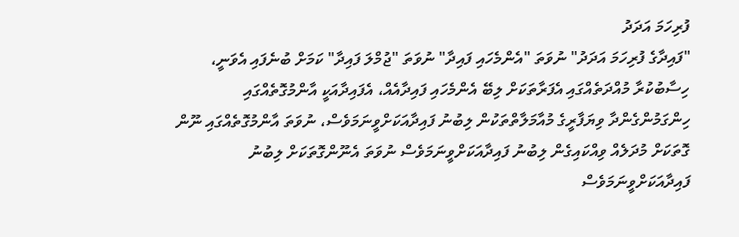ފުރިހަމަ އަދަދު
"ފައިދާގެ ފުރިހަމަ އަދަދު" ނުވަތަ "އެންމެހައި ފައިދާ" ނުވަތަ "ޖުމްލަ ފައިދާ" ކަމަށް ބުނެފައި އެވަނީ، ހިސާބުކުރާ މުއްދަތެއްގައި އެފަރާތަކަށް ލިބޭ އެންމެހައި ފައިދާއެއް، އެފައިދާއަކީ އާންމުގޮތެއްގައި ހިންގަމުންގެންދާ ވިޔަފާރީގެ މުއާމަލާތްތަކުން ލިބުނު ފައިދާއަކަށްވީނަމަވެސް، ނުވަތަ އާންމުގޮތެއްގައި ނޫން ގޮތަކަށް މުދަލެއް ވިއްކައިގެން ލިބުނު ފައިދާއަކަށްވީނަމަވެސް ނުވަތަ އެނޫންގޮތަކަށް ލިބުނު ފައިދާއަކަށްވީނަމަވެސް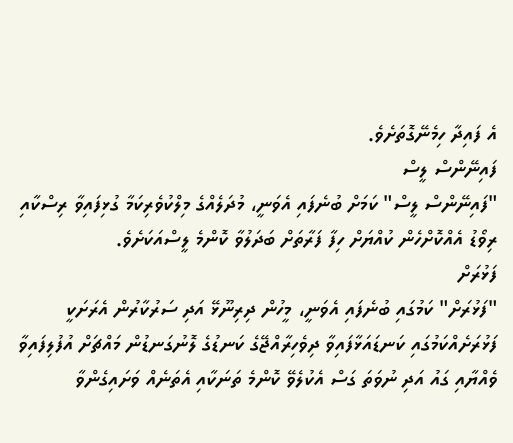އެ ފައިދާ ހިމެނޭގޮތަށެވެ.
ފައިނޭންސް ލީސް
"ފައިނޭންސް ލީސް" ކަމަށް ބުނެފައި އެވަނީ، މުދަލެއްގެ މިލްކުވެރިކަމާ ގުޅިފައިވާ ރިސްކާއި ރިވޯޑު އެއްކޮށްހެން ކުއްޔަށް ހިފާ ފަރާތަށް ބަދަލުވާ ކޮންމެ ލީސްއަކަށެވެ.
ފަޅުރަށް
"ފަޅުރަށް" ކަމުގައި ބުނެފައި އެވަނީ، މީހުން ދިރިނޫޅޭ އަދި ސަރުކާރުން އެރަށަކީ ފަޅުރަށެއްކަމުގައި ކަނޑައަޅާފައިވާ ދިވެހިރާއްޖޭގެ ކަނޑުގެ ލޮނުގަނޑުން މައްޗަށް އުފުލިފައިވާ ވެއްޔާއި ގައު އަދި ނުވަތަ ގަސް އެކުލެވޭ ކޮންމެ ތަނަކާއި އެތަނެއް ވަށައިގެންވާ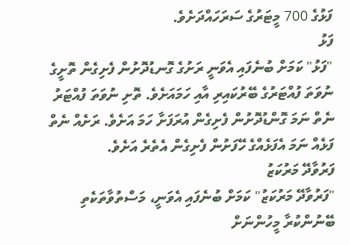ފަޅުގެ 700 މީޓަރުގެ ސަރަހައްދަށެވެ.
ފަޅު
"ފަޅު" ކަމަށް ބުނެފައި އެވަނީ ރަށުގެ ގޮނޑުދޮށުން ފެށިގެން ތޮށީގެ ނުވަތަ ފުއްޓަރުގެ ބޭރުކައިރި އާއި ހަމައަށެވެ. ތޮށި ނުވަތަ ފުއްޓަރު ނެތް ނަމަ ގޮންޑުދޮށުން ފެށިގެން އުރަފަށާ ހަމަ އަށެވެ. ރަށެއް ނެތް ފަޅެއް ނަމަ އެފަޅެއްގެ ހޭފަށުން ފެށިގެން އެތެރެ އަށެވެ.
ފަރުވާދޭ މަރުކަޒު
"ފަރުވާދޭ މަރުކަޒު" ކަމަށް ބުނެފައި އެވަނީ، މަސްތުވާތަކެތި ބޭނުންކުރާ މީހުންނަށް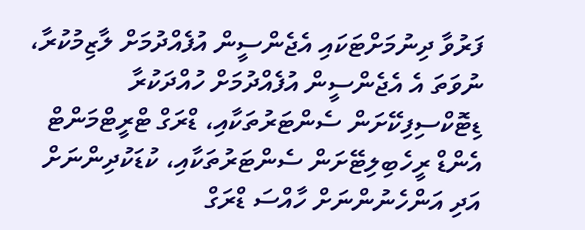ފަރުވާ ދިނުމަށްޓަކައި އެޖެންސީން އުފެއްދުމަށް ލާޒިމުކުރާ، ނުވަތަ އެ އެޖެންސީން އުފެއްދުމަށް ހުއްދަކުރާ ޑިޓޮކްސިފިކޭށަން ސެންޓަރުތަކާއި، ޑްރަގް ޓްރީޓްމަންޓް އެންޑް ރީހެބިލިޓޭށަން ސެންޓަރުތަކާއި، ކުޑަކުދިންނަށް އަދި އަންހެނުންނަށް ހާއްސަ ޑްރަގް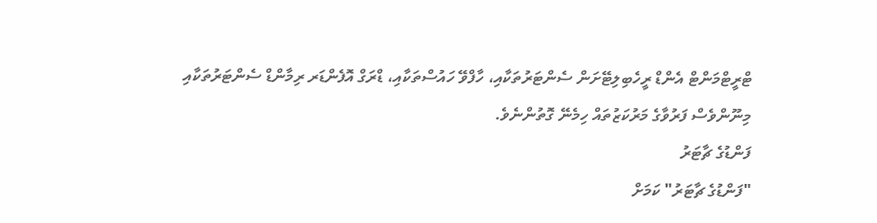ޓްރީޓްމަންޓް އެންޑް ރީހެބިލިޓޭށަން ސެންޓަރުތަކާއި، ހާފްވޭ ހައުސްތަކާއި، ޑްރަގް އޮފެންޑަރ ރިމާންޑް ސެންޓަރުތަކާއި މިނޫންވެސް ފަރުވާގެ މަރުކަޒުތައް ހިމެނޭ ގޮތުންނެވެ.
ފަންޑުގެ ޗާޓަރު
"ފަންޑުގެ ޗާޓަރު" ކަމަށް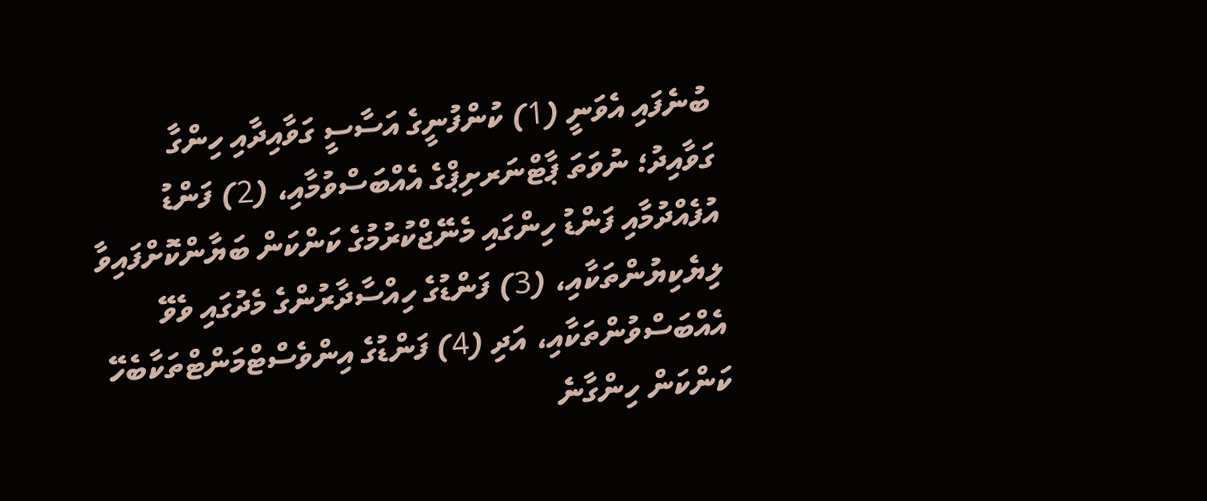ބުނެފައި އެވަނީ (1) ކުންފުނީގެ އަސާސީ ގަވާއިދާއި ހިންގާ ގަވާއިދު؛ ނުވަތަ ޕާޓްނަރށިޕްގެ އެއްބަސްވުމާއި، (2) ފަންޑު އުފެއްދުމާއި ފަންޑު ހިންގައި މެނޭޖްކުރުމުގެ ކަންކަން ބަޔާންކޮށްފައިވާ ލިޔެކިޔުންތަކާއި، (3) ފަންޑުގެ ހިއްސާދާރުންގެ މެދުގައި ވެވޭ އެއްބަސްވުންތަކާއި، އަދި (4) ފަންޑުގެ އިންވެސްޓްމަންޓްތަކާބެހޭ ކަންކަން ހިންގާނެ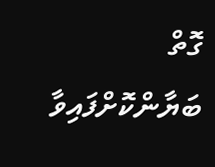ގޮތް ބަޔާންކޮށްފައިވާ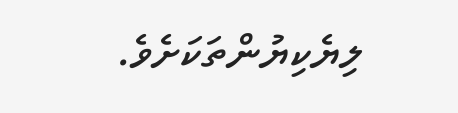ލިޔެކިޔުންތަކަށެވެ.